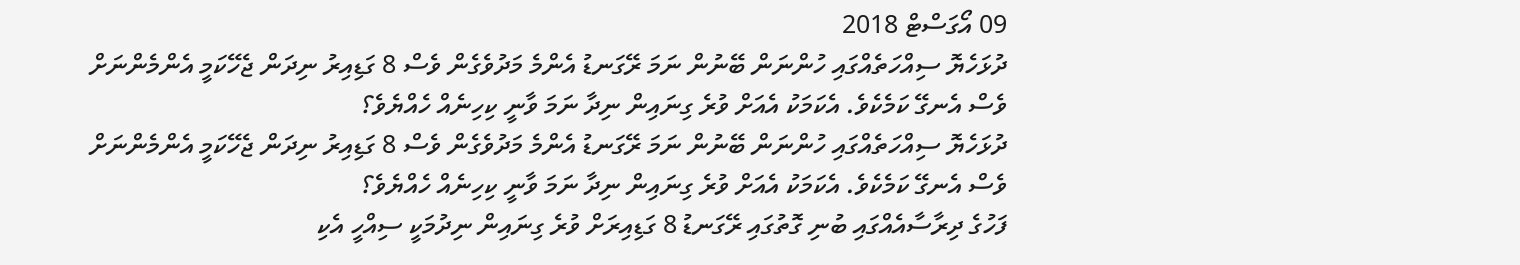09 އޯގަސްޓް 2018
ދުޅަހެޔޮ ސިއްހަތެއްގައި ހުންނަން ބޭނުން ނަމަ ރޭގަނޑު އެންމެ މަދުވެގެން ވެސް 8 ގަޑިއިރު ނިދަން ޖެހޭކަމީ އެންމެންނަށް ވެސް އެނގޭ ކަމެކެވެ. އެކަމަކު އެއަށް ވުރެ ގިނައިން ނިދާ ނަމަ ވާނީ ކިހިނެއް ހެއްޔެވެ؟
ދުޅަހެޔޮ ސިއްހަތެއްގައި ހުންނަން ބޭނުން ނަމަ ރޭގަނޑު އެންމެ މަދުވެގެން ވެސް 8 ގަޑިއިރު ނިދަން ޖެހޭކަމީ އެންމެންނަށް ވެސް އެނގޭ ކަމެކެވެ. އެކަމަކު އެއަށް ވުރެ ގިނައިން ނިދާ ނަމަ ވާނީ ކިހިނެއް ހެއްޔެވެ؟
ފަހުގެ ދިރާސާއެއްގައި ބުނި ގޮތުގައި ރޭގަނޑު 8 ގަޑިއިރަށް ވުރެ ގިނައިން ނިދުމަކީ ސިއްހީ އެކި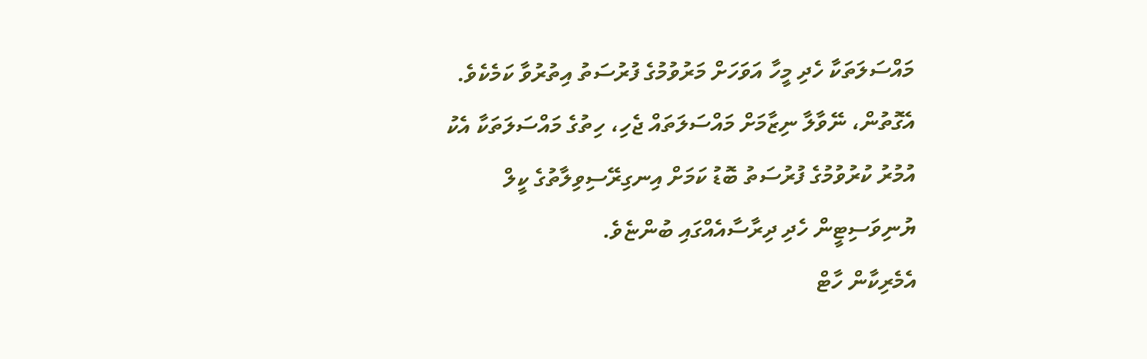މައްސަލަތަކާ ހެދި މީހާ އަވަހަށް މަރުވުމުގެ ފުރުސަތު އިތުރުވާ ކަމެކެވެ. އެގޮތުން، ނޭވާލާ ނިޒާމަށް މައްސަލަތައް ޖެހި، ހިތުގެ މައްސަލަތަކާ އެކު އުމުރު ކުރުވުމުގެ ފުރުސަތު ބޮޑު ކަމަށް އިނގިރޭސިވިލާތުގެ ކީލް ޔުނިވަސިޓީން ހެދި ދިރާސާއެއްގައި ބުންޏެވެ.
އެމެރިކާން ހާޓް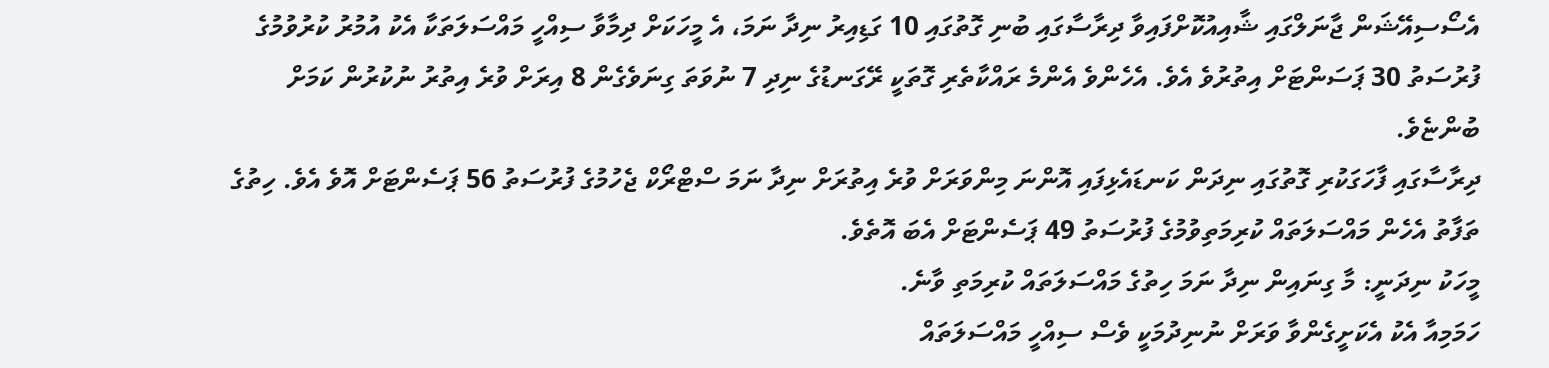އެސޯސިއޭޝަން ޖާނަލްގައި ޝާއިއުކޮށްފައިވާ ދިރާސާގައި ބުނި ގޮތުގައި 10 ގަޑިއިރު ނިދާ ނަމަ، އެ މީހަކަށް ދިމާވާ ސިއްހީ މައްސަލަތަކާ އެކު އުމުރު ކުރުވުމުގެ ފުރުސަތު 30 ޕަސަންޓަށް އިތުރުވެ އެވެ. އެހެންވެ އެންމެ ރައްކާތެރި ގޮތަކީ ރޭގަނޑުގެ ނިދި 7 ނުވަތަ ގިނަވެގެން 8 އިރަށް ވުރެ އިތުރު ނުކުރުން ކަމަށް ބުންޏެވެ.
ދިރާސާގައި ފާހަގަކުރި ގޮތުގައި ނިދަން ކަނޑައެޅިފައި އޮންނަ މިންވަރަށް ވުރެ އިތުރަށް ނިދާ ނަމަ ސްޓްރޯކް ޖެހުމުގެ ފުރުސަތު 56 ޕަސެންޓަށް އޮވެ އެވެ. ހިތުގެ ތަފާތު އެހެން މައްސަލަތައް ކުރިމަތިވުމުގެ ފުރުސަތު 49 ޕަސެންޓަށް އެބަ އޮތެވެ.
މީހަކު ނިދަނީ: މާ ގިނައިން ނިދާ ނަމަ ހިތުގެ މައްސަލަތައް ކުރިމަތި ވާނެ.
ހަމަމިއާ އެކު އެކަށީގެންވާ ވަރަށް ނުނިދުމަކީ ވެސް ސިއްހީ މައްސަލަތައް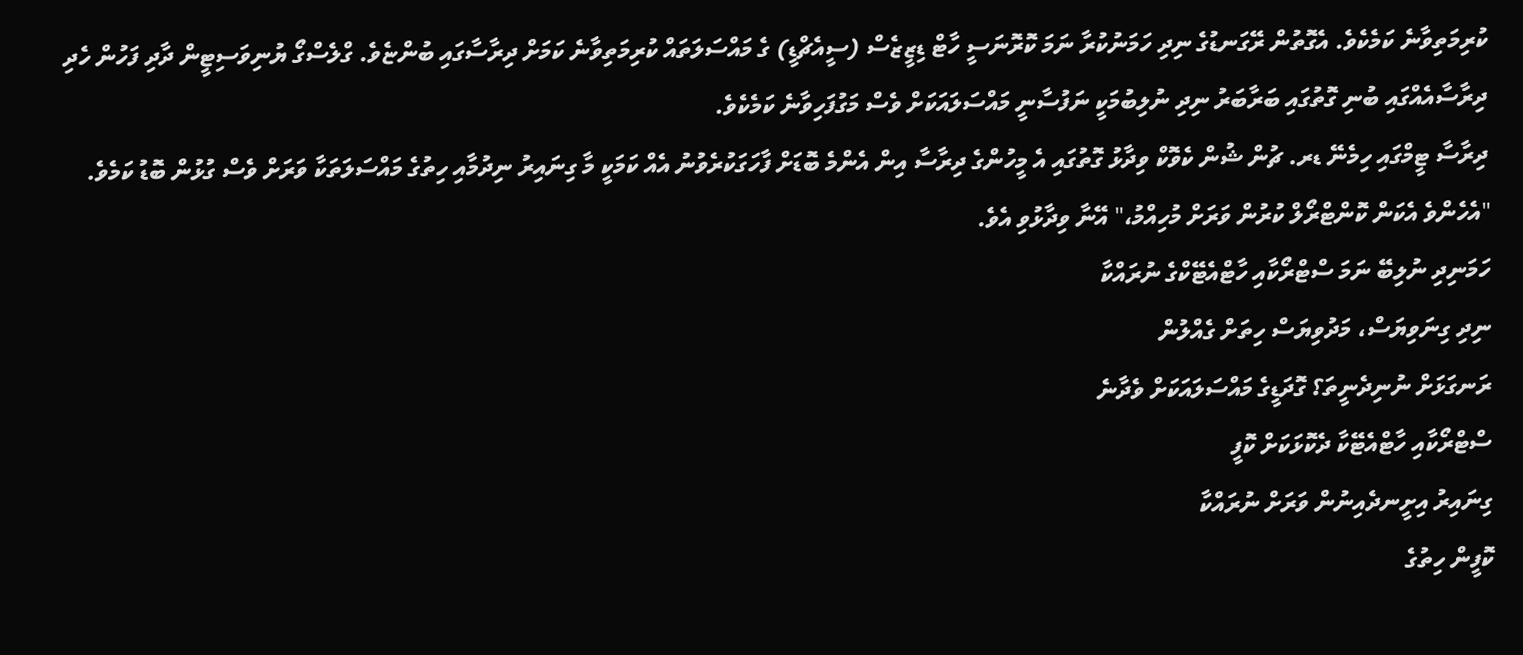ކުރިމަތިވާނެ ކަމެކެވެ. އެގޮތުން ރޭގަނޑުގެ ނިދި ހަމަނުކުރާ ނަމަ ކޮރޮނަސީ ހާޓް ޑިޒީޒެސް (ސީއެޗްޑީ) ގެ މައްސަލަތައް ކުރިމަތިވާނެ ކަމަށް ދިރާސާގައި ބުންޏެވެ. ގްލެސްގޯ ޔުނިވަސިޓީން ދާދި ފަހުން ހެދި ދިރާސާއެއްގައި ބުނި ގޮތުގައި ބަރާބަރު ނިދި ނުލިބުމަކީ ނަފުސާނީ މައްސަލައަކަށް ވެސް މަގުފަހިވާނެ ކަމެކެވެ.
ދިރާސާ ޓީމްގައި ހިމެނޭ ޑރ. ޗުން ޝުން ކެވޮކް ވިދާޅު ގޮތުގައި އެ މީހުންގެ ދިރާސާ އިން އެންމެ ބޮޑަށް ފާހަގަކުރެވުނު އެއް ކަމަކީ މާ ގިނައިރު ނިދުމާއި ހިތުގެ މައްސަލަތަކާ ވަރަށް ވެސް ގުޅުން ބޮޑު ކަމެވެ.
"އެހެންވެ އެކަން ކޮންޓްރޯލް ކުރުން ވަރަށް މުހިއްމު،" އޭނާ ވިދާޅުވި އެވެ.
ހަމަނިދި ނުލިބޭ ނަމަ ސްޓްރޯކާއި ހާޓްއެޓޭކްގެ ނުރައްކާ
ނިދި ގިނަވިޔަސް، މަދުވިޔަސް ހިތަށް ގެއްލުން
ރަނގަޅަށް ނުނިދެނީތަ؟ ގޮދަޑީގެ މައްސަލައަކަށް ވެދާނެ
ސްޓްރޯކާއި ހާޓްއެޓޭކާ ދެކޮޅަކަށް ކޮފީ
ގިނައިރު އިށީނދެއިނުން ވަރަށް ނުރައްކާ
ކޮފީން ހިތުގެ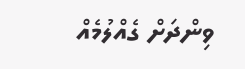ވިންދަށް ގެއްލުމެއް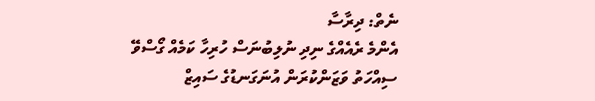ނެތް: ދިރާސާ
އެންމެ ރެއެއްގެ ނިދި ނުލިބުނަސް ހުރިހާ ކަމެއް ގޯސްވޭ
ސިއްހަތު ވަޒަންކުރަން އުނަގަނޑުގެ ސައިޒް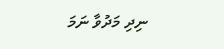ނިދި މަދުވާ ނަމަ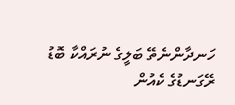ހަނދާންނެތޭ ބަލީގެ ނުރައްކާ ބޮޑު
ރޭގަނޑުގެ ކެއުން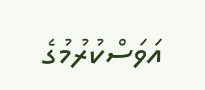އަވަސްކުރުމުގެ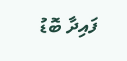ފައިދާ ބޮޑު